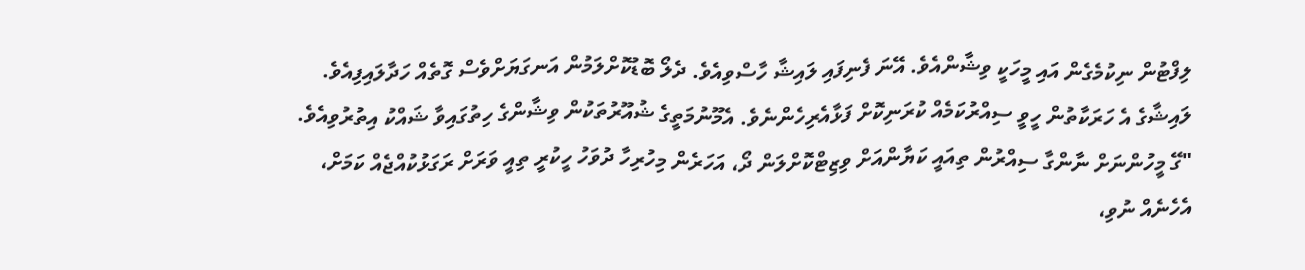ލިފްޓުން ނިކުމެގެން އައި މީހަކީ ވިޝާންއެވެ. އޭނަ ފެނިފައި ލައިޝާ ހާސްވިއެވެ. ދެލޯ ބޮޑުކޮށްލަމުން އަނގަޔަށްވެސް ގޮތެއް ހަދާލައިފިއެވެ. ލައިޝާގެ އެ ހަރަކާތުން ހީވީ ސިއްރުކަމެއް ކުރަނިކޮށް ފަޅާއެރިހެންނެވެ. އެމޫނުމަތީގެ ޝުއޫރުތަކުން ވިޝާންގެ ހިތުގައިވާ ޝައްކު އިތުރުވިއެވެ.
"ގޭ މީހުންނަށް ނާންގާ ސިއްރުން ތިއައީ ކަޔާންއަށް ވިޒިޓްކޮށްލަން ދޯ، އަހަރެން މިހުރިހާ ދުވަހު ހީކުރީ ތިއީ ވަރަށް ރަގަޅުކުއްޖެއް ކަމަށް، އެހެނެއް ނުވި،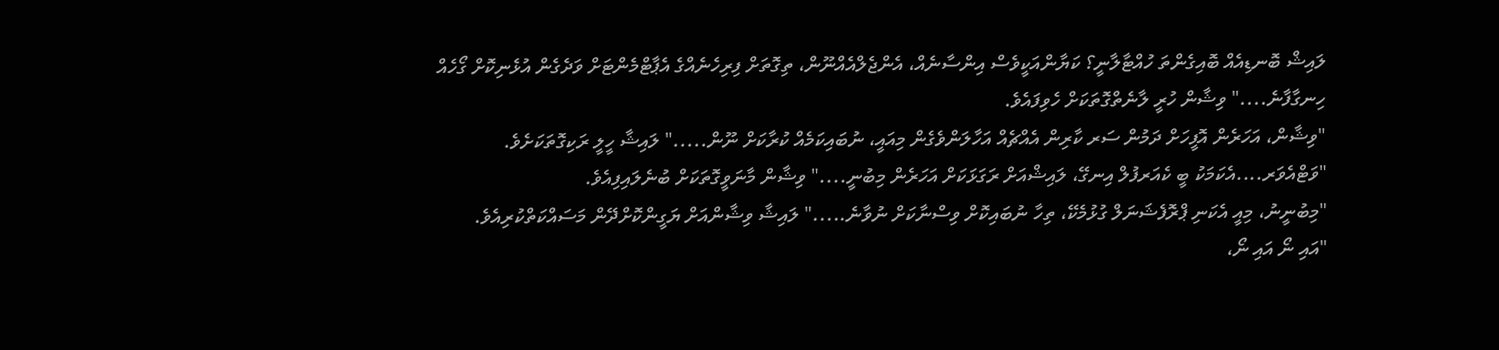ލައިޝް ބޮނޑިއެއް ބޮއިގެންތަ ހުއްޓާލާނީ؟ ކަޔާންއަކީވެސް އިންސާނެއް، އެންޖެލްއެއްނޫން، ތިގޮތަށް ފިރިހެނެއްގެ އެޕާޓްމެންޓަށް ވަދެގެން އުޅެނިކޮށް ގޯހެއް ހިނގާފާނެ...." ވިޝާން ހުރީ ލާނެތްގޮތަކަށް ހެވިފައެވެ.
"ވިޝާން، އަހަރެން އޮފީހަށް ދަމުން ސަރ ކާރިން އެއްޗެއް އަހާލަންވެގެން މިއައީ، ނުބައިކަމެއް ކުރާކަށް ނޫން....." ލައިޝާ ހީލީ ރަކިގޮތަކަށެވެ.
"ވަޓްއެވަރ....އެކަމަކު ބީ ކެއަރފުލް އިނގޭ، ލައިޝްއަށް ރަގަޅަކަށް އަހަރެން މިބުނީ...." ވިޝާން މާނަވީގޮތަކަށް ބުނެލައިފިއެވެ.
"މިބުނީނު، މިއީ އެކަނި ޕްރޮފެޝަނަލް ގުޅުމެކޭ، ތިހާ ނުބައިކޮށް ވިސްނާކަށް ނުވާނެ....." ލައިޝާ ވިޝާންއަށް ޔަގީންކޮށްދޭން މަސައްކަތްކުރިއެވެ.
"އައި ނޯ އައި ނޯ،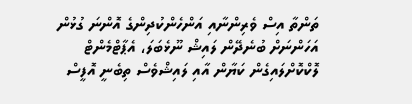ތަންތާ އިސް ވެރިންނާއި އަންހެންކުދިންގެ އޮންނަ ގުޅުން އަހަންނަށް ބުނެދޭން ލައިޝް ނޫޅެބަލަ، އެޕާޓްމެންޓް ލޮކްކޮށްލައިގެން ކަޔާން އާއި ލައިޝްވެސް ތިބެނީ އޮފީސް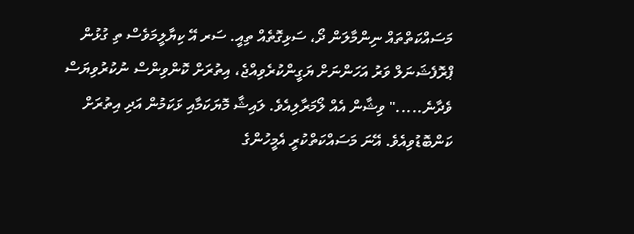މަސައްކަތްތައް ނިންމާލަން ދޯ، ސަޅިގޮތެއް ތިއީ. ސަރ އޭ ކިޔާލީމަވެސް ތި ގުޅުން ޕްރޮފެޝަނަލް ވަރު އަހަންނަށް ޔަގީންކުރެވިއްޖެ، އިތުރަށް ކޮންވިންސް ނުކުރުވިޔަސް ވެދާނެ....." ވިޝާން އެއް ލޯމަރާލިއެވެ. ލައިޝާ މޮޔަކަމާއި ޅަކަމުން އަދި އިތުރަށް ކަންބޮޑުވިއެވެ. އޭނަ މަސައްކަތްކުރީ އެމީހުންގެ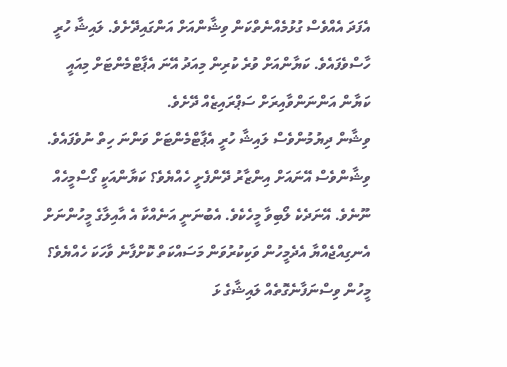އެފަދަ އެއްވެސް ގުޅުމެއްނެތްކަން ވިޝާންއަށް އަންގައިދޭށެވެ. ލައިޝާ ހުރީ ހާސްވެފައެވެ. ކަޔާންއަށް ވުރެ ކުރިން މިއަދު އޭނަ އެޕާޓްމެންޓަށް މިއައީ ކަޔާން އަންނަންވާއިރަށް ސަޕްރައިޒެއް ދޭށެވެ.
ވިޝާން ދިޔުމުންވެސް ލައިޝާ ހުރީ އެޕާޓްމެންޓަށް ވަންނަ ހިތް ނުވެފައެވެ. ވިޝާންވެސް އޭނައަށް އިންޒާރު ދޭންފެށީ ހެއްޔެވެ؟ ކަޔާންއަކީ ގޯސްމީހެއް ނޫނެވެ. އޭނަދެކެ ލޯބިވާ މީހެކެވެ. އެބުނަނީ އަނެއްކާ އެ އާއިލާގެ މީހުންނަށް އެނގިއްޖެއްޔާ އެދެމީހުން ވަކިކުރުވަން މަސައްކަތް ކޮށްފާނެ ވާހަކަ ހެއްޔެވެ؟ މީހުން ވިސްނަފާނެގޮތެއް ލައިޝާގެ ޅަ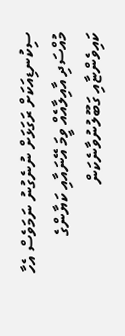ސިކުނޑިއަކަށް ރަގަޅަށް ނުނެގުނު ނަމަވެސް އެހާ މުއްސަދި އާއިލާއެއް ވީމަ އޭނައާއި ކަޔާންގެ ކައިވެންޏާއި ގަބޫލުނުވާނެކަން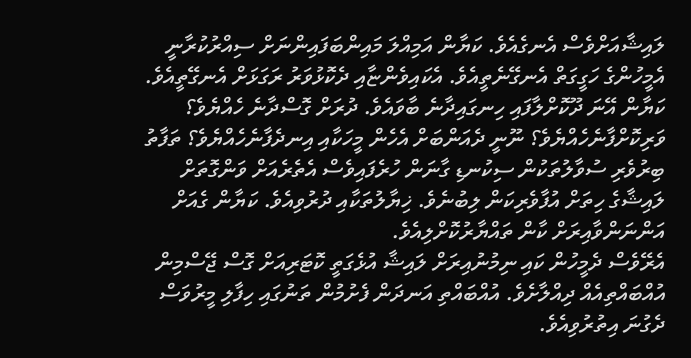ލައިޝާއަށްވެސް އެނގެއެވެ. ކަޔާން އަމިއްލަ މައިންބަފައިންނަށް ސިއްރުކުރާނީ އެމީހުންގެ ހަގީގަތް އެނގޭނެތީއެވެ. އެކައިވެންޏާއި ދެކޮޅުވަރު ރަގަޅަށް އެނގޭތީއެވެ. ކަޔާން އޭނަ ދޫކޮށްލާފައި ހިނގައިދާނެ ބާވައެވެ. ދުރަށް ގޮސްދާނެ ހެއްޔެވެ؟ ވަރިކޮށްފާނެހެއްޔެވެ؟ ނޫނީ ދެއަންބަށް އެހެން މީހަކާއި އިނދެފާނެހެއްޔެވެ؟ ތަފާތު ބިރުވެރި ސުވާލުތަކުން ސިކުނޑި ގާނަން ހުރެފައިވެސް އެތެރެއަށް ވަންގޮތަށް ލައިޝާގެ ހިތަށް އުފާވެރިކަން ލިބުނެވެ. ޚިޔާލުތަކާއި ދުރުވިއެވެ. ކަޔާން ގެއަށް އަންނަންވާއިރަށް ކާން ތައްޔާރުކޮށްލިއެވެ.
އެރޭވެސް ދެމީހުން ކައި ނިމުނުއިރަށް ލައިޝާ އުޅެގަތީ ކޮޓަރިއަށް ގޮސް ޖޭސްމިން އުއްބައްތިއެއް ދިއްލާށެވެ. އުއްބައްތި އަނދަން ފެށުމުން ތަނުގައި ހިފާލި މީރުވަސް ދެގުނަ އިތުރުވިއެވެ.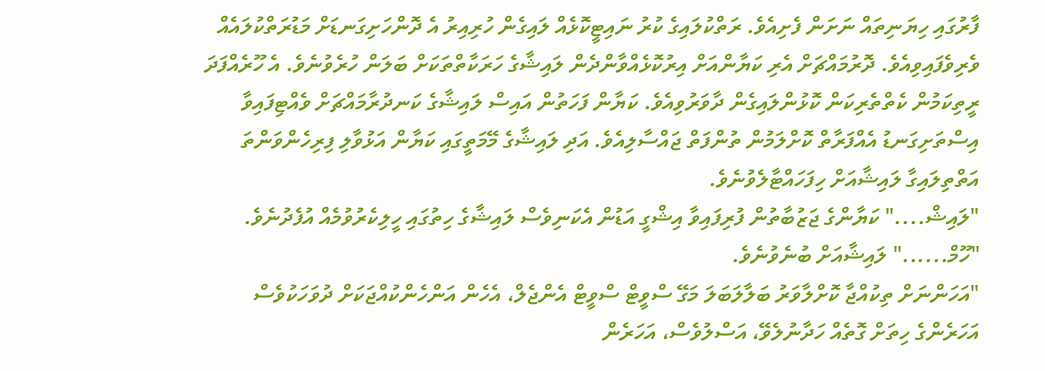ފާރުގައި ހިޔަނިތައް ނަށަން ފެށިއެވެ. ރަތްކުލައިގެ ކުރު ނައިޓީކޮޅެއް ލައިގެން ހުރިއިރު އެ ދޮންހަށިގަނޑަށް މަޑުރަތްކުލައެއް ވެރިވެފައިވިއެވެ. ދޮރުމައްޗަށް އެރި ކަޔާންއަށް އިރުކޮޅެއްވާންދެން ލައިޝާގެ ހަރަކާތްތަކަށް ބަލަން ހުރެވުނެވެ. އެ ހޫރެއްފަދަ ރީތިކަމުން ކެތްތެރިކަން ކޮޅުންލައިގެން ދާވަރުވިއެވެ. ކަޔާން ފަހަތުން އައިސް ލައިޝާގެ ކަނދުރާމައްޗަށް ވެއްޓިފައިވާ އިސްތަށިގަނޑު އެއްފަރާތް ކޮށްލަމުން ތުންފަތް ޖައްސާލިއެވެ. އަދި ލައިޝާގެ މޭމަތީގައި ކަޔާން އަޅުވާލި ފިރިހެންވަންތަ އަތްތިލައިގާ ލައިޝާއަށް ހިފަހައްޓާލެވުނެވެ.
"ލައިޝް...." ކަޔާންގެ ޖަޒުބާތުން ފުރިފައިވާ އިޝްގީ އަޑުން އެކަނިވެސް ލައިޝާގެ ހިތުގައި ހީލިކެރުވުމެއް އުފެދުނެވެ.
"ހޫމް......" ލައިޝާއަށް ބުނެވުނެވެ.
"އަހަންނަށް ތިކުއްޖާ ކޮށްލާވަރު ބަލާލަބަލަ މަގޭ ސްވީޓް ސްވީޓް އެންޖެލް، އެހެން އަންހެންކުއްޖަކަށް ދުވަހަކުވެސް އަހަރެންގެ ހިތަށް ގޮތެއް ހަދާނުލެވޭ، އަސްލުވެސް، އަހަރެން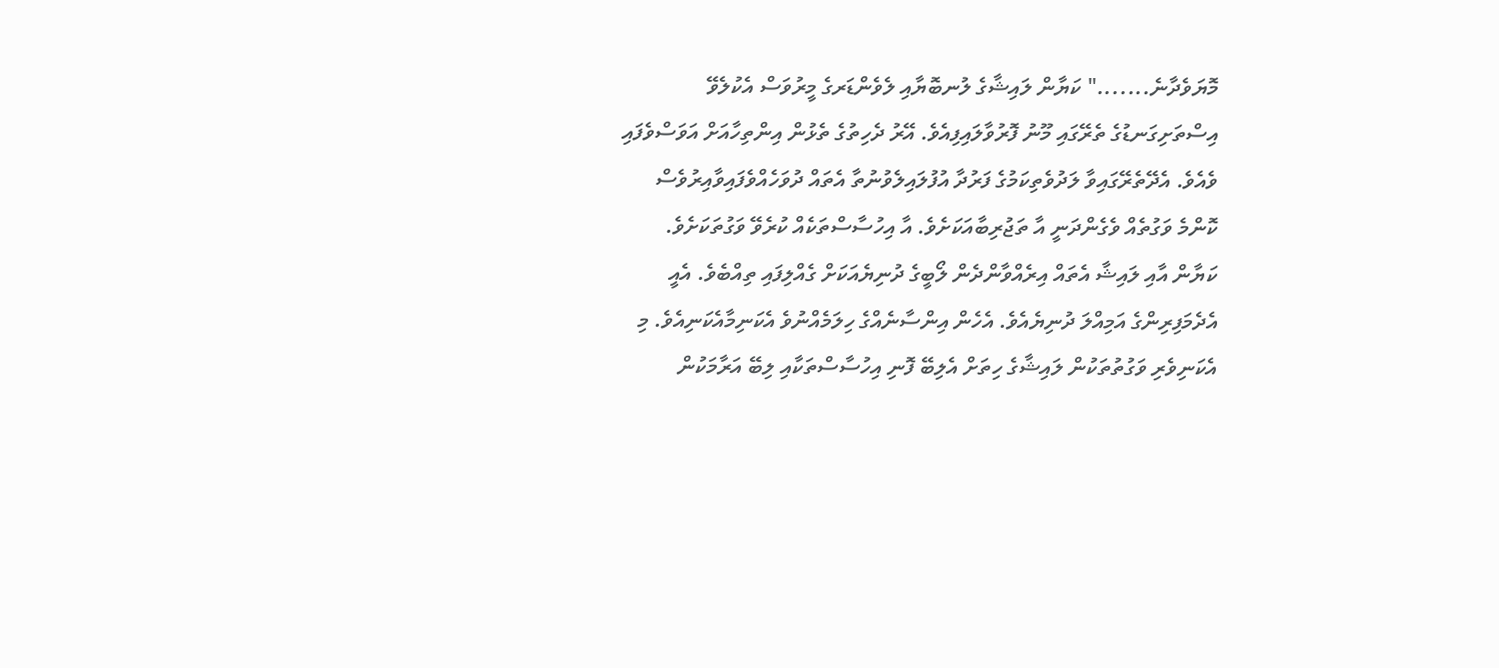މޮޔަވެދާނެ......." ކަޔާން ލައިޝާގެ ލުނބޮޔާއި ލެވެންޑަރގެ މީރުވަސް އެކުލެވޭ އިސްތަށިގަނޑުގެ ތެރޭގައި މޫނު ފޮރުވާލައިފިއެވެ. އޭރު ދެހިތުގެ ތެޅުން އިންތިހާއަށް އަވަސްވެފައި ވެއެވެ. އެދޭތެރޭގައިވާ ލަދުވެތިކަމުގެ ފަރުދާ އުފުލައިލެވުނުތާ އެތައް ދުވަހެއްވެފައިވާއިރުވެސް ކޮންމެ ވަގުތެއް ވެގެންދަނީ އާ ތަޖުރިބާއަކަށެވެ. އާ އިހުސާސްތަކެއް ކުރެވޭ ވަގުތަކަށެވެ.
ކަޔާން އާއި ލައިޝާ އެތައް އިރެއްވާންދެން ލޯބީގެ ދުނިޔެއަކަށް ގެއްލިފައި ތިއްބެވެ. އެއީ އެދެމަފިރިންގެ އަމިއްލަ ދުނިޔެއެވެ. އެހެން އިންސާނެއްގެ ހިލަމެއްނުވެ އެކަނިމާއެކަނިއެވެ. މި އެކަނިވެރި ވަގުތުތަކުން ލައިޝާގެ ހިތަށް އެލިބޭ ފޮނި އިހުސާސްތަކާއި ލިބޭ އަރާމަކުން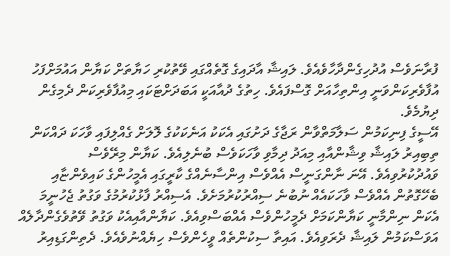ފުރާނަވެސް އުދުހިގެންދާހާވެއެވެ. ލައިޝާ އާދައިގެ ގޮތެއްގައި ވޭތުކުރި ހަޔާތަށް ކަޔާން އައުމަށްފަހު އުފާވެރިކަންވަނީ އިންތިހާއަށް ގޮސްފައެވެ. ހިތުގެ ދުއާއަކީ އަބަދަށްޓަކައި މިއުފާވެރިކަން ދެމިގެން ދިޔުމެވެ.
އޭސީގެ ފިނިކަމުން ސަލާމަތްވާން ރަޖާގެ ދަށުގައި އެކަކު އަނެކަކުގެ ލޮލަށް ގެއްލިފައި ވާހަކަ ދައްކަން ތިބިއިރު ލައިޝާ ވިޝާންއާއި މިއަދު ދިމާވި ވާހަކަވެސް ބުނެލިއެވެ. ކަޔާން މިރޭވެސް ވައުދުކުރުވިއެވެ. އޭނަ ނާންގަނީސް އެއްވެސް އިންސާނެއްގެ ކާރީގައި އެމީހުންގެ ކައިވެންޏާއި ބެހޭގޮތުން އެއްވެސް ވާހަކައެއް ނުބުނެ ސިއްރުކުރުމަށެވެ. އެސިއްރު ފާޅުކުރުމުގެ ވަގުތު ޖެހުނީމަ އެކަން ނިންމާނީ ކަޔާންކަމަށް ދެމީހުންވެސް އެއްބަސްވިއެވެ. ކަޔާންއާއިއެކު ވަގުތު ވޭތުވެގެންދާލެއް އަވަސްކަމުން ލައިޝާ ދެރަވިއެވެ. އައިތާ ސިކުންތެއް ވީހެންވެސް ހިޔެއްނުވެއެވެ. ދެތިންގަޑިއިރު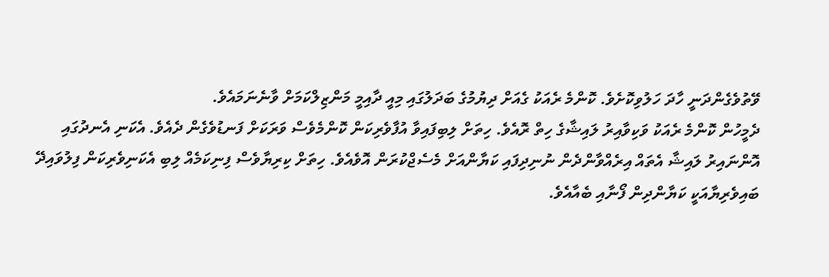ވޭތުވެގެންދަނީ ހާދަ ހަލުވިކޮށެވެ. ކޮންމެ ރެއަކު ގެއަށް ދިޔުމުގެ ބަދަލުގައި މިއީ ދާއިމީ މަންޒިލްކަމަށް ވާނެނަމައެވެ.
ދެމީހުން ކޮންމެ ރެއަކު ވަކިވާއިރު ލައިޝާގެ ހިތް ރޮއެވެ. ހިތަށް ލިބިފައިވާ އުފާވެރިކަން ކޮންމެވެސް ވަރަކަށް ފަނޑުވެގެން ދެއެވެ. އެކަނި އެނދުގައި އޮންނައިރު ލައިޝާ އެތައް އިރެއްވާންދެން ނުނިދިފައި ކަޔާންއަށް މެސެޖްކުރަން އޮވެއެވެ. ހިތަށް ކިރިޔާވެސް ފިނިކަމެއް ލިބި އެކަނިވެރިކަން ފިލުވައިދޭ ބައިވެރިޔާއަކީ ކަޔާންދިން ފޯނާއި ބެއާއެވެ.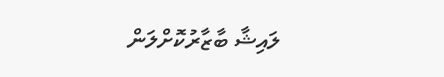ލައިޝާ ބާޒާރުކޮށްލަން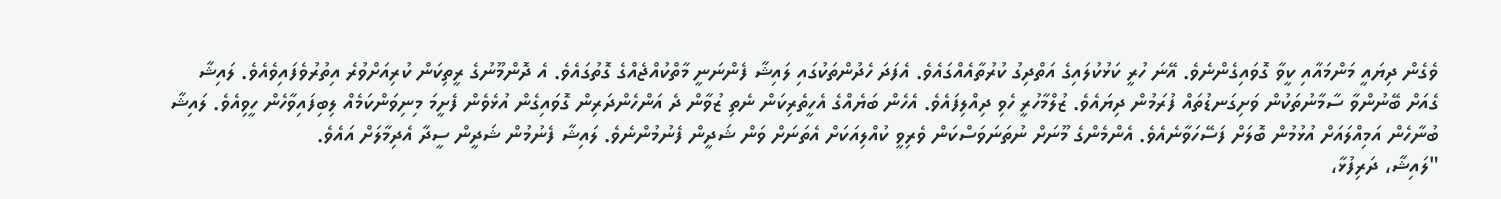ވެގެން ދިޔައީ މަންމައާއި ކީވާ ގޮވައިގެންނެވެ. އޭނަ ހުރީ ކަޅުކުލައިގެ އަތްދިގު ކުރުތާއެއްގައެވެ. އެފަދަ ހެދުންތަކުގައި ލައިޝާ ފެންނަނީ މާތްކުއްޖެއްގެ ގޮތުގައެވެ. އެ ދޮންމޫނުގެ ރީތިކަން ކުރިއަށްވުރެ އިތުރުވެފައިވެއެވެ. ލައިޝާ ގެއަށް ބޭނުންވާ ސާމާނުތަކުން ވަށިގަނޑުތައް ފުރަމުން ދިޔައެވެ. ޒުލްމާހުރީ ހެވި ދިއްލިފައެވެ. އެހެން ބަޔެއްގެ އެހީތެރިކަން ނެތި ޒުވާން ދެ އަންހެންދަރިން ގޮވައިގެން އުޅެވެން ފެށީމަ މިނިވަންކަމެއް ލިބިފައިވާހެން ހީވިއެވެ. ލައިޝާ ބުނާހެން އަމިއްލައަށް އުޅުމުން ބޮލަށް ފަސޭހަވާނެއެވެ. އެންމެންގެ މޫނަށް ނުތަނަވަސްކަން ވެރިވީ ކުއްލިއަކަށް އެތަނަށް ވަން ޝަދީން ފެނުމުންނެވެ. ލައިޝާ ފެނުމުން ޝަދީން ސީދާ އެދިމާލަށް އައެވެ.
"ލައިޝާ، ދަރިފުޅާ،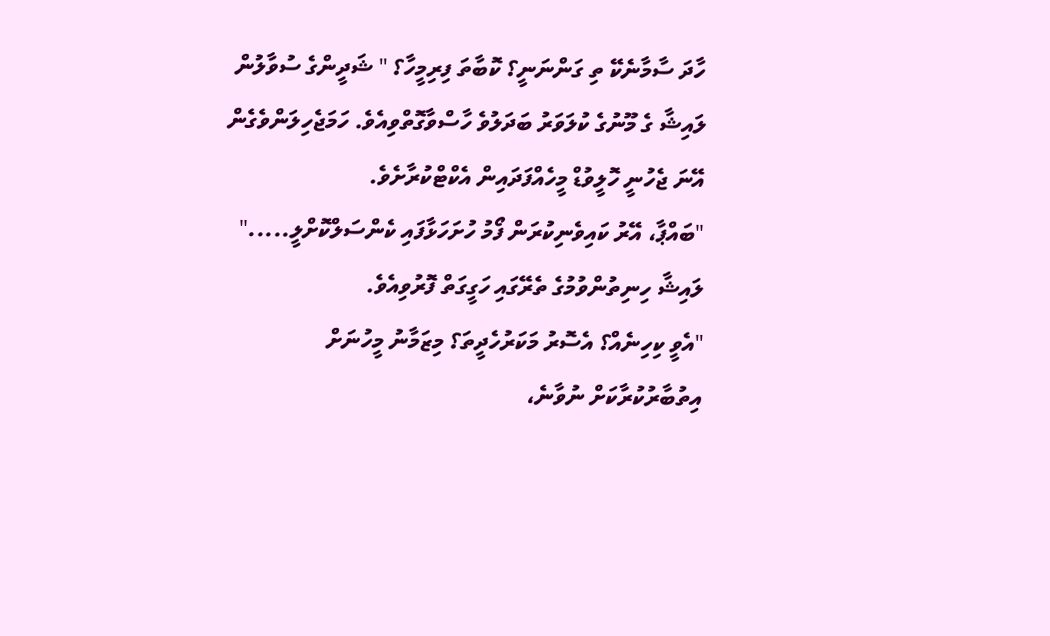ހާދަ ސާމާނެކޭ ތި ގަންނަނީ؟ ކޮބާތަ ފިރިމީހާ؟ " ޝަދީންގެ ސުވާލުން ލައިޝާ ގެ މޫނުގެ ކުލަވަރު ބަދަލުވެ ހާސްވާގޮތްވިއެވެ. ހަމަޖެހިލަންވެގެން އޭނަ ޖެހުނީ ހޮލީވުޑް މީހެއްފަދައިން އެކްޓްކުރާށެވެ.
"ބައްޕާ، އޭރު ކައިވެނިކުރަން ފޯމު ހުށަހަޅާފައި ކެންސަލްކޮށްލީ....." ލައިޝާ ހިނިތުންވުމުގެ ތެރޭގައި ހަގީގަތް ފޮރުވިއެވެ.
"އެވީ ކިހިނެއް؟ އެސޮރު މަކަރުހެދީތަ؟ މިޒަމާނު މީހުނަށް އިތުބާރުކުރާކަށް ނުވާނެ،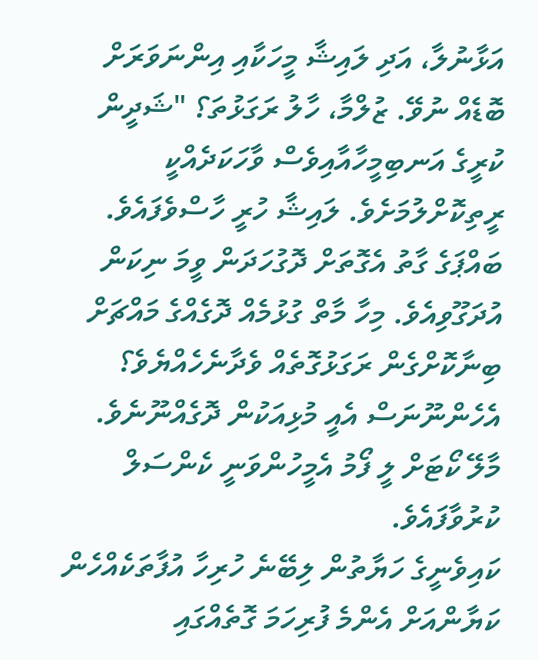އަޅާނުލާ، އަދި ލައިޝާ މީހަކާއި އިންނަވަރަށް ބޮޑެއް ނުވޭ. ޒުލްމާ، ހާލު ރަގަޅުތަ؟ "ޝަދީން ކުރީގެ އަނބިމީހާއާއިވެސް ވާހަކަދެއްކީ ރީތިކޮށްލުމަށެވެ. ލައިޝާ ހުރީ ހާސްވެފައެވެ. ބައްޕަގެ ގާތު އެގޮތަށް ދޮގުހަދަން ވީމަ ނިކަން އުދަގޫވިއެވެ. މިހާ މާތް ގުޅުމެއް ދޮގެއްގެ މައްޗަށް ބިނާކޮށްގެން ރަގަޅުގޮތެއް ވެދާނެހެއްޔެވެ؟ އެހެންނޫނަސް އެއީ މުޅިއަކުން ދޮގެއްނޫނެވެ. މާލޭ ކޯޓަށް ލީ ފޯމު އެމީހުންވަނީ ކެންސަލް ކުރުވާފައެވެ.
ކައިވެނީގެ ހަޔާތުން ލިބޭނެ ހުރިހާ އުފާތަކެއްހެން ކަޔާންއަށް އެންމެ ފުރިހަމަ ގޮތެއްގައި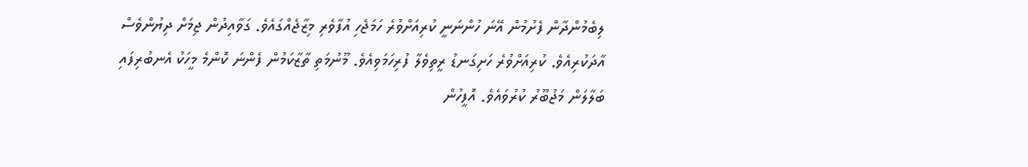ލިބެމުންދާން ފެށުމުން އޭނަ ހުންނަނީ ކުރިއަށްވުރެ ހަމަޖެހި އުފާވެރި މިޒާޖެއްގައެވެ. ގަވާއިދުން ޖިމަށް ދިޔުންވެސް އާދަކުރިއެވެ. ކުރިއަށްވުރެ ހަށިގަނޑު ރީތިވެލާ ފުރިހަމަވިއެވެ. މޫނުމަތި ތާޒާކަމުން ފެންނަ ކޮންމެ މީހަކު އެނބުރިފައި ބަލާލަން މަޖުބޫރު ކުރުވައެވެ. އޮފީހުން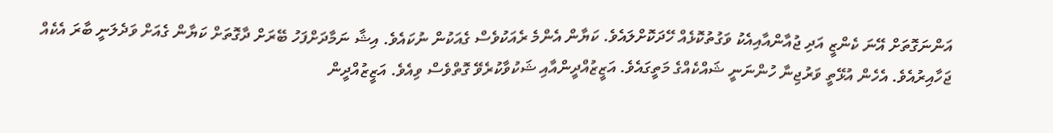އަންނަގޮތަށް އޭނަ ކެންޒީ އަދި ޖުއާންއާއިއެކު ވަގުތުކޮޅެއް ހޭދަކޮށްލައެވެ. ކަޔާން އެންމެ ރެއަކުވެސް ގެއަކުން ނުކައެވެ. އިޝާ ނަމާދަށްފަހު ބޭރަށް ދާގޮތަށް ކަޔާން ގެއަށް ވަދެލަނީ ބާރަ އެކެއް ޖަހާއިރުއެވެ. އެހެން އުޅޭތީ ވަރުޖިނާ ހުންނަނީ ޝައްކެއްގެ މަތީގައެވެ. އަޒީޒުއްދީންއާއި ޝަކުވާކުރެވޭ ގޮތްވެސް ވިއެވެ. އަޒީޒުއްދީން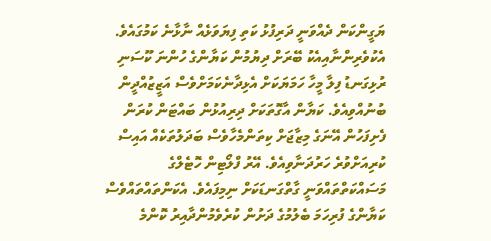ޔަގީންކަން ދެއްވަނީ ދަރިފުޅު ކަތި ފިޔަވަޅެއް ނާޅާނެ ކަމުގައެވެ. އެކުވެރިންނާއިއެކު ބޭރަށް ދިޔުމުން ކަޔާންގެ ހުންނަ ކޫސަނި ރުޅިގަނޑު ފިލާ މީހާ ހަމަޔަކަށް އެޅިދާނެކަމަށްވެސް އަޒީޒުއްދީން ބުނުއްވިއެވެ. ކަޔާން އާގޮތަކަށް ދިރިއުޅުން ބައްޓަން ކުރަން ފެށިފަހުން އޭނަގެ މިޒާޖަށް ކިތަންމެހާވެސް ބަދަލުތަކެއް އައިސް ކުރިއަށްވުރެ ހަރުދަނާވިއެވެ. އޭރު ފްލޯޓިން ހޮޓެލްގެ މަސައްކަތްތައްވަނީ ގާތްގަނޑަކަށް ނިމިފައެވެ. އެކަންތައްތައްވެސް ކަޔާންގެ ފުރިހަމަ ބެލުމުގެ ދަށުން ކުރެވެމުންދާއިރު ކޮންމެ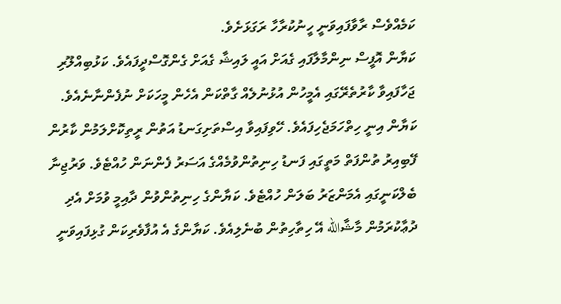ކަމެއްވެސް ރާވާފައިވަނީ ހީނުކުރާހާ ރަގަޅަށެވެ.
ކަޔާން އޮފީސް ނިންމާލާފައި ގެއަށް އައީ ލައިޝާ ގެއަށް ގެންގޮސްދީފައެވެ. ކަޅުބިއްލޫރި ޖަހާފައިވާ ކާރުތެރޭގައި އެމީހުން އުޅުނުލެއް ގާތްކަން އެހެން މީހަކަށް ނުފެންނާނެއެވެ. ކަޔާން އިނީ ހިތްހަމަޖެހިފައެވެ. ހޭވިފައިވާ އިސްތަށިގަނޑު އަތުން ރީތިކޮށްލަމުން ކާރުން ފޭބިއިރު ތުންފަތް މަތީގައި ފަނޑު ހިނިތުންވުމެއްގެ އަސަރު ފެންނަން ހުއްޓެވެ. ވަރުޖިނާ ބެލްކަނީގައި އެމަންޒަރު ބަލަން ހުއްޓެވެ. ކަޔާންގެ ހިނިތުންވުން ދާއިމީ ވުމަށް އެދި ދުޢާކުރަމުން މާޝާالله އޭ ހިތާހިތުން ބުނެލިއެވެ. ކަޔާންގެ އެ އުފާވެރިކަން ގުޅިފައިވަނީ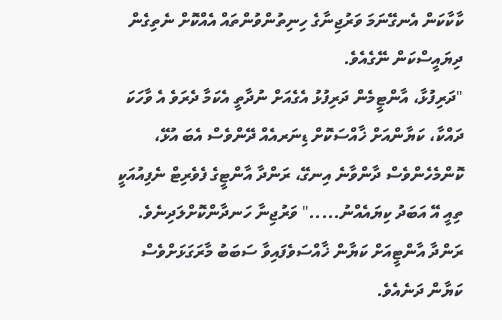ކާކާކަން އެނގޭނަމަ ވަރުޖިނާގެ ހިނިތުންވުންތައް އެއްކޮށް ނެތިގެން ދިޔައީސްކަން ނޭގެއެވެ.
"ދަރިފުޅާ، އާންޓީމެން ދަރިފުޅު އެގެއަށް ނުދާތީ އެކަމާ ދެރަވެ އެ ވާހަކަ ދައްކާ، ކަޔާންއަށް ޚާއްސަކޮށް ޑިނަރއެއް ދޭންވެސް އެބަ އުޅޭ، ކޮންމެހެންވެސް ދާންވާނެ އިނގޭ، ރަންދާ އާންޓީގެ ފެވެރިޓް ނެފިއުއަކީ ތިއީ އޭ އަބަދު ކިޔައެއްނު....." ވަރުޖިނާ ހަނދާންކޮށްލަދިނެވެ. ރަންދާ އާންޓީއަށް ކަޔާން ޚާއްސަވެފައިވާ ސަބަބު މާރަގަޅަށްވެސް ކަޔާން ދަނެއެވެ.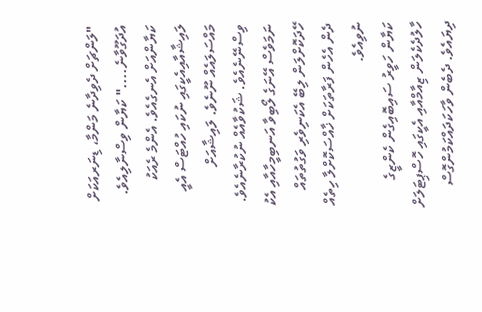"ލަންޗަށް ދެވިދާނެ މަންމާ، ޑިނަރއަކަށް އުދަގޫވާނެ...." ކަޔާން ވިސްނާލިއެވެ. ކަޔާންއަށް އެނގެއެވެ. އެންމެ ރެއަކު ލައިޝާއާއިއެކީގައި ނުކައި ހުއްޓަސް އެއީ މައްސަލައެއް ނޫނެވެ. ލައިޝާއަށް ވިސްނޭނެއެވެ. ޝަކުވާއެއް ނުކުރާނެއެވެ. ނަމަވެސް އޭނަގެ ލޯބިވާ އަނބިމީހާއާއި އެކު ހޭދަކޮށްލަން ލިބޭ އެކަނިވެރި ވަގުތުތައް ދެން އެހެން ފަރާތަކަށް ޚާއްސަކޮށްލާ ހިތެއް ނުވިއެވެ.
ކަޔާން ހަވީރު ސައިބޮއިގެން ކެންޒީގެ ހާލުދެކެލަން ޒިއާމްއާއި އެކީގައި ހޮސްޕިޓަލަށް ދިޔައެވެ. ދެބެން ވާހަކަދައްކަމުންގޮސް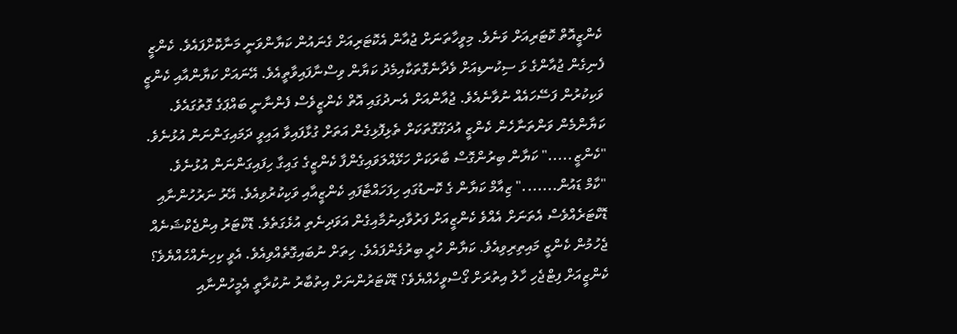ކެންޒީއޮތް ކޮޓަރިއަށް ވަނެވެ. މިވީހާތަނަށް ޖުއާން އެކޮޓަރިއަށް ގެނައުން ކަޔާންވަނީ މަނާކޮށްފައެވެ. ކެންޒީ ފެނިގެން ޖުއާންގެ ޅަ ސިކުނޑިއަށް ވެދާނެގޮތަކާއިމެދު ކަޔާން ވިސްނާފައިވާތީއެވެ. އޭނައަށް ކަޔާންއާއި ކެންޒީ ވަކިކުރުން ފަސޭހައެއް ނުވާނެއެވެ. ޖުއާންއަށް އެނދުގައި އޮތް ކެންޒީވެސް ފެންނާނީ ބައްޕަގެ ގޮތުގައެވެ.
ކަޔާންމެން ވަންތަނާހެން ކެންޒީ އުދަގޫގޮތަކަށް ތެޅިފޮޅިގެން އަތަށް ގުޅާފައިވާ އައިވީ ދަމައިގަންނަން އުޅުނެވެ.
"ކެންޒީ....." ކަޔާން ބިރުންގޮސް ބާރަކަށް ހަޅޭއްލަވައިގެންފާ ކެންޒީގެ ގައިގާ ހިފައިގަންނަން އުޅުނެވެ.
"ކާމް ޑައުން......." ޒިއާމް ކަޔާން ގެ ކޮނޑުގައި ހިފަހައްޓާފައި ކެންޒީއާއި ވަކިކުރުވިއެވެ. އޭރު ނަރުހުންނާއި ޑޮކްޓަރެއްވެސް އެތަނަށް އެއްވެ ކެންޒީއަށް ފަރުވާދިނުމާއިގެން އަވަދިނެތި އުޅެގަތެވެ. ޑޮކްޓަރު އިންޖެކްޝަނެއް ޖެހުމުން ކެންޒީ މައިތިރިވިއެވެ. ކަޔާން ހުރީ ބިރުގެންފައެވެ. ހިތަށް ނުބައިގޮތެއްވިއެވެ. އެވީ ކިހިނެއްހެއްޔެވެ؟ ކެންޒީއަށް ފިޓްޖެހި ހާލު އިތުރަށް ގޯސްވީހެއްޔެވެ؟ ޑޮކްޓަރުންނަށް އިތުބާރު ނުކުރާތީ އެމީހުންނާއި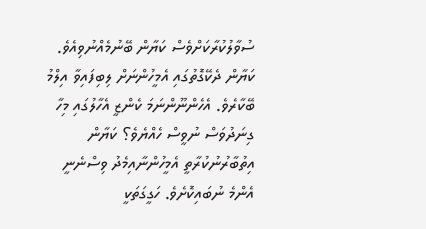ސުވާލުކުރާކަށްވެސް ކަޔާން ބޭނުމެއްނުވިއެވެ. ކަޔާން ދެކޭގޮތުގައި އެމީހުންނަށް ލިބިފައިވާ އިލްމު ބޭކާރެވެ. އެހެންނޫންނަމަ ކެންޒީ އެހާލުގައި މިހާ ގިނަދުވަސް ނުވީސް ހެއްޔެވެ؟ ކަޔާން އިތުބާރުނުކުރާތީ އެމީހުންނާއިމެދު ވިސްނެނީ އެންމެ ނުބައިކޮށެވެ. ހަގީގަތަކީ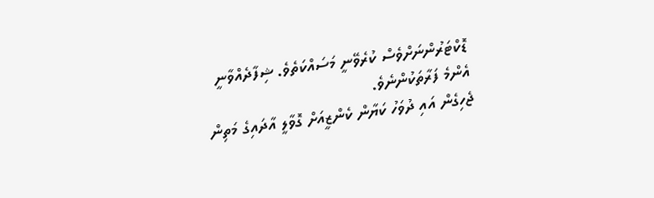ޑޮކްޓަރުންނަށްވެސް ކުރެވޭނީ މަސައްކަތެވެ. ޝިފާދެއްވާނީ އެންމެ ފަރާތަކުންނެވެ.
ޖެހިގެން އައި ދުވަހު ކަޔާން ކެންޒީއަށް ގޮވާލީ އާދައިގެ މަތިން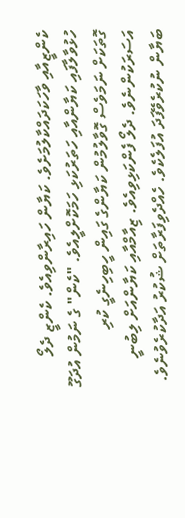ކެންޒީއާއި ވާހަކަދައްކާލުމަށެވެ. ކަޔާން ހައިރާންވިއެވެ. ކެންޒީ ދެލޯ ހުޅުވާލާފައި ކަޔާންއާއި ހަތަރުކަޅި ހަމަކޮށްލީއެވެ. "ކެން" ގެ ނަމުން އުދަގޫ ގޮތަކަށް ނަމަވެސް ގޮވާލުމުން ކަޔާންގެ ގައިން ހީބިހިނެގީ ކުރި އަސަރަކުންނެވެ. ދެލޯ ފެންކަޅިވިއެވެ. ޒިއާމްއާއި ކަޔާންއަށް ލިބުނީ ބަޔާން ނުކުރެވޭފަދަ އުފަލެކެވެ. ހެއްދެވިފަރާތަށް ޝުކުރު އަދާކުރެވުނެވެ.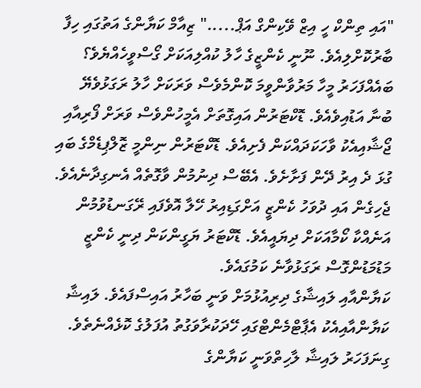"އައި ތިންކް ހީ އިޒް ވޭކިންގް އަޕް....." ޒިއާމް ކަޔާންގެ އަތުގައި ހިފާ ބާރުކޮށްލިއެވެ. ނޫނީ ކެންޒީގެ ހާލު ކުއްލިއަކަށް ގޯސްވީހެއްޔެވެ؟ ބައެއްފަހަރު މީހާ މަރުވާންވީމަ ކޮންމެވެސް ވަރަކަށް ހާލު ރަގަޅުވެޔޭ ބުނާ އަޑުއިވެއެވެ. ޑޮކްޓަރުން އައިގޮތަށް އެމީހުންވެސް ވަރަށް ފޯރިއާއި ޖޯޝާއިއެކު ވާހަކަދައްކަން ފެށިއެވެ. ޑޮކްޓަރުން ނިންމީ ޒޮލްޕިޑެމްގެ ބައި ގުޅަ ދެ އިރު ދޭން ފަށާށެވެ. އެބޭސް ދިނުމުން ވާގޮތެއް އެނގިދާނެއެވެ. ޖެހިގެން އައި ދުވަހު ކެންޒީ އަށްގަޑިއިރު ހޭލާ އޮވެފައި ރޭގަނޑުވުމުން އަނެއްކާ ކޯމާއަކަށް ދިޔައީއެވެ. ޑޮކްޓަރު ޔަގީންކަން ދިނީ ކެންޒީ މަޑުމަޑުންގޮސް ރަގަޅުވާނެ ކަމުގައެވެ.
ކަޔާންއާއި ލައިޝާގެ ދިރިއުޅުމަށް ވަނީ ބަހާރު އައިސްފައެވެ. ލައިޝާ ކަޔާންއާއިއެކު އެޕާޓްމެންޓްގައި ހޭދަކުރާވަގުތު އުފަލުގެ ކޮޅެއްނެތެވެ. ގިނަފަހަރު ލައިޝާ ލާހިތްވަނީ ކަޔާންގެ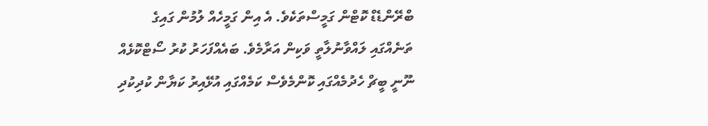ބްރޭންޑެޑް ކޮޓްން ގަމީސްތަކެވެ. އެ އިން ގަމީހެއް ލުމުން ގައިގެ ތަނެއްގައި ލައްވާނުލާތީ ވަކިން އަރާމެވެ. ބައެއްފަހަރު ކުރު ސޯޓްކޮޅެއް ނޫނީ ބީޗް ހެދުމެއްގައި ކޮންމެވެސް ކަމެއްގައި އުޅޭއިރު ކަޔާން ކުދިކުދި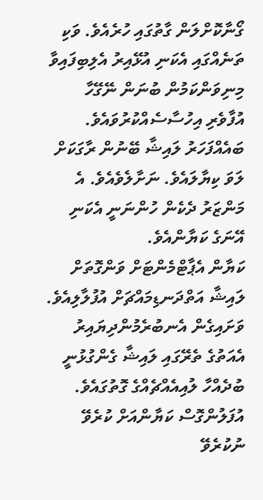ގޯނާކޮށްލަން ގާތުގައި ހުރެއެވެ. ވަކި ތަނެއްގައި އެކަނި އުޅޭއިރު އެލިބިފައިވާ މިނިވަންކަމުން ބުނަން ނޭގޭހާ އުފާވެރި އިހުސާސެއްކުރުވައެވެ. ބައެއްފަހަރު ލައިޝާ ބޭނުން ރާގަކަށް ލަވަ ކިޔާލައެވެ. ނަށާލެވެއެވެ. އެ މަންޒަރު ދެކެން ހުންނަނީ އެކަނި އޭނަގެ ކަޔާންއެވެ.
ކަޔާން އެޕާޓްމެންޓަށް ވަންގޮތަށް ލައިޝާ އަތްދަނޑިމައްޗަށް އުފުލާލިއެވެ. ވަށައިގެން އެނބުރެމުންދިޔައިރު އެއަތުގެ ތެރޭގައި ލައިޝާ ގެންގުޅުނީ ބުދެއްހާ ލުއިއެއްޗެއްގެ ގޮތުގައެވެ. އުފަލުންގޮސް ކަޔާންއަށް ކުރެވޭ ނުކުރެވޭ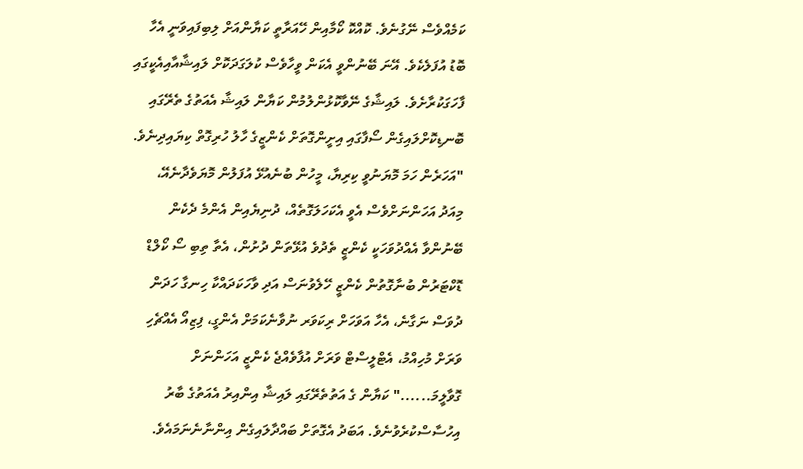ކަމެއްވެސް ނޭގުނެވެ. ކޮއްކޮ ކޯމާއިން ހޭއަރާތީ ކަޔާންއަށް ލިބިފައިވަނީ އެހާ ބޮޑު އުފަލެކެވެ. އޭނަ ބޭނުންވީ އެކަން ވީހާވެސް ކުލަގަދަކޮށް ލައިޝާއާއިއެކީގައި ފާހަގަކުރާށެވެ. ލައިޝާގެ ނޭވާކޮޅުންލުމުން ކަޔާން ލައިޝާ އެއަތުގެ ތެރޭގައި ބޮނޑިކޮށްލައިގެން ސޯފާގައި އިށީންގޮތަށް ކެންޒީގެ ހާލު ހުރިގޮތް ކިޔައިދިނެވެ.
"އަހަރެން ހަމަ މޮޔަނުވީ ކިރިޔާ، މީހުން ބުނެއުޅޭ އުފަލުން މޮޔަވެދާނެއޭ، މިއަދު އަހަންނަށްވެސް އެވީ އެކަހަލަގޮތެއް، ދުނިޔެއިން އެންމެ ދެކެން ބޭނުންވާ އެއްދުވަހަކީ ކެންޒީ ތެދުވެ އުޅޭތަން ދުށުން، އެތާ ތިބި ސޯ ކޯލްޑް ޑޮކްޓަރުން ބުނާގޮތުން ކެންޒީ ހޭލެވުނަސް އަދި ވާހަކަދައްކާ ހިނގާ ހަދަން ދުވަސް ނަގާނެ، އެހާ އަވަހަށް ރިކަވަރ ނުވާނެކަމަށް އެންގީ، ފިޒިއޯ އެއްޗެހި ވަރަށް މުހިއްމު، އެޓްލީސްޓް ވަރަށް އުފާވެއްޖެ ކެންޒީ އަހަންނަށް ގޮވާލީމަ......" ކަޔާން ގެ އަތުތެރޭގައި ލައިޝާ އިންއިރު އެއަތުގެ ބާރު އިހުސާސްކުރެވުނެވެ. އަބަދު އެގޮތަށް ބައްދާލައިގެން އިންނާނެނަމައެވެ.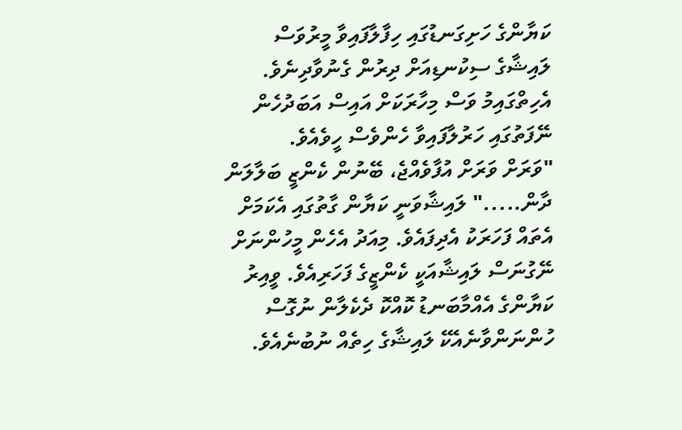ކަޔާންގެ ހަށިގަނޑުގައި ހިފާލާފައިވާ މީރުވަސް ލައިޝާގެ ސިކުނޑިއަށް ދިރުން ގެނުވާދިނެވެ. އެހިތްގައިމު ވަސް މިހާރަކަށް އައިސް އަބަދުހެން ނޭފަތުގައި ހަރުލާފައިވާ ހެންވެސް ހީވެއެވެ.
"ވަރަށް ވަރަށް އުފާވެއްޖެ، ބޭނުން ކެންޒީ ބަލާލަން ދާން....." ލައިޝާވަނީ ކަޔާން ގާތުގައި އެކަމަށް އެތައް ފަހަރަކު އެދިފައެވެ. މިއަދު އެހެން މީހުންނަށް ނޭގުނަސް ލައިޝާއަކީ ކެންޒީގެ ފަހަރިއެވެ. ވީއިރު ކަޔާންގެ އެއްމާބަނޑު ކޮއްކޮ ދެކެލާން ނުގޮސް ހުންނަންވާނެއެކޭ ލައިޝާގެ ހިތެއް ނުބުނެއެވެ.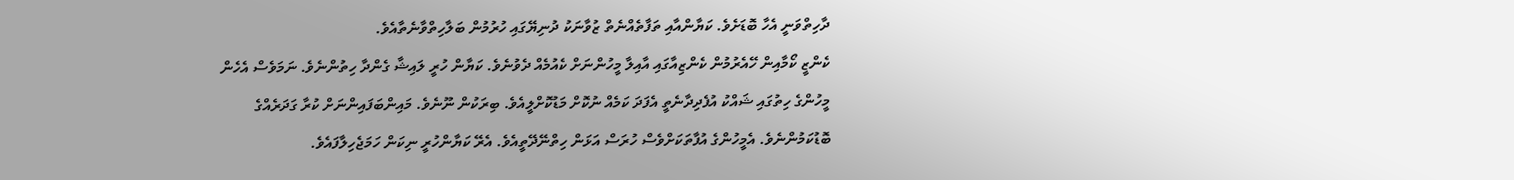ދާހިތްވަނީ އެހާ ބޮޑަށެވެ. ކަޔާންއާއި ތަފާތެއްނެތް ޒުވާނަކު ދުނިޔޭގައި ހުރުމުން ބަލާހިތްވާނެތާއެވެ.
ކެންޒީ ކޯމާއިން ހޭއެރުމުން ކެންޒިއާގައި އާއިލާ މީހުންނަށް ކެއުމެއް ދެވުނެވެ. ކަޔާން ހުރީ ލައިޝާ ގެންދާ ހިތުންނެވެ. ނަމަވެސް އެހެން މީހުންގެ ހިތުގައި ޝައްކު އުފެދިދާނެތީ އެފަދަ ކަމެއް ނުކޮށް މަޑުކޮށްލީއެވެ. ބިރަކުން ނޫނެވެ. މައިންބަފައިންނަށް ކުރާ ގަދަރެއްގެ ބޮޑުކަމުންނެވެ. އެމީހުންގެ އުފާތަކަށްވެސް ހުރަސް އަޅަން ހިތްނޭދޭތީއެވެ. އެރޭ ކަޔާންހުރީ ނިކަން ހަމަޖެހިލާފައެވެ.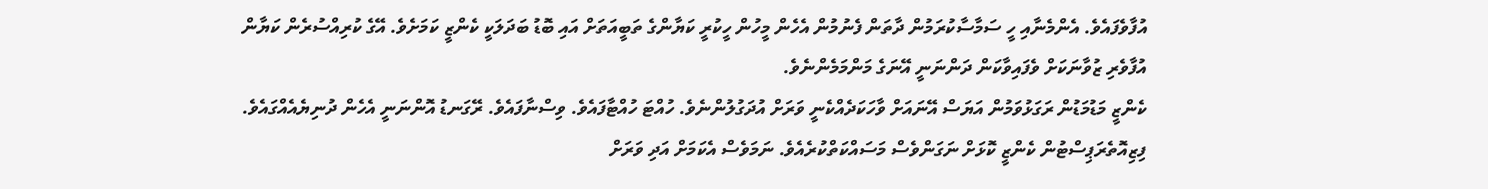އުފާވެފައެވެ. އެންމެނާއި ހީ ސަމާސާކުރަމުން ދާތަން ފެނުމުން އެހެން މީހުން ހީކުރީ ކަޔާންގެ ތަބީއަތަށް އައި ބޮޑު ބަދަލަކީ ކެންޒީ ކަމަށެވެ. އޭގެ ކުރިއްސުރެން ކަޔާން އުފާވެރި ޒުވާނަކަށް ވެފައިވާކަން ދަންނަނީ އޭނަގެ މަންމަމެންނެވެ.
ކެންޒީ މަޑުމަޑުން ރަގަޅުވަމުން އަޔަސް އޭނައަށް ވާހަކަދެއްކެނީ ވަރަށް އުދަގުލުންނެވެ. ހުއްޓަ ހުއްޓާފައެވެ. ވިސްނާފައެވެ. ރޭގަނޑު އޮންނަނީ އެހެން ދުނިޔެއެއްގައެވެ. ފިޒިއޮތެރަޕިސްޓުން ކެންޒީ ކޮޅަށް ނަގަންވެސް މަސައްކަތްކުރެއެވެ. ނަމަވެސް އެކަމަށް އަދި ވަރަށް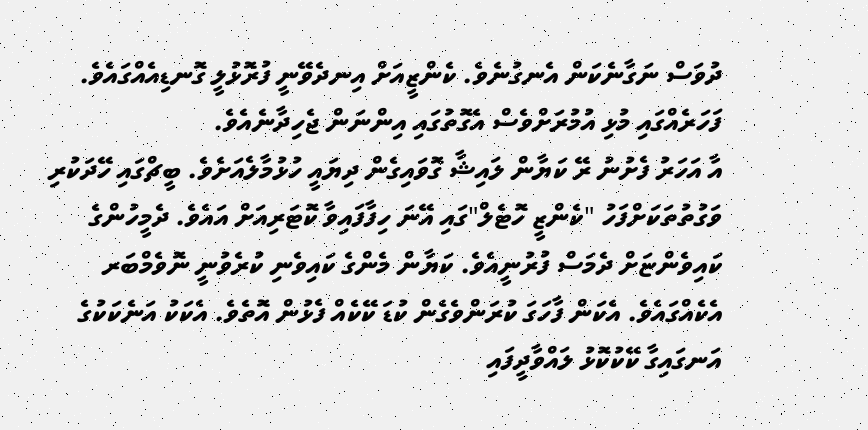ދުވަސް ނަގާނެކަން އެނގުނެވެ. ކެންޒީއަށް އިނދެވޭނީ ފުރޮޅުލީ ގޮނޑިއެއްގައެވެ. ފަހަރެއްގައި މުޅި އުމުރަށްވެސް އެގޮތުގައި އިންނަން ޖެހިދާނެއެވެ.
އާ އަހަރު ފެށުނު ރޭ ކަޔާން ލައިޝާ ގޮވައިގެން ދިޔައީ ހުޅުމާލެއަށެވެ. ބީޗްގައި ހޭދަކުރި ވަގުތުތަކަށްފަހު "ކެންޒީ ހޮޓެލް"ގައި އޭނަ ހިފާފައިވާ ކޮޓަރިއަށް އައެވެ. ދެމީހުންގެ ކައިވެންޏަށް ދެމަސް ފުރުނީއެވެ. ކަޔާން މެންގެ ކައިވެނި ކުރެވުނީ ނޮވެމްބަރ އެކެއްގައެވެ. އެކަން ފާހަގަ ކުރަންވެގެން ކުޑަ ކޭކެއް ފެޅުން އޮތެވެ. އެކަކު އަނެކަކުގެ އަނގައިގާ ކޭކުކޮޅު ލައްވާދީފައި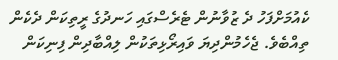ކެއުމަށްފަހު ދެ ޒުވާނުން ޓެރެސްގައި ހަނދުގެ ރީތިކަން ދެކެން ތިއްބެވެ. ޖެހެމުންދިޔަ ވައިރޯޅިތަކުން ލިއްބާދިން ފިނިކަން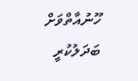ހޫނުއާތްވަށް ބަދަލުކުރީ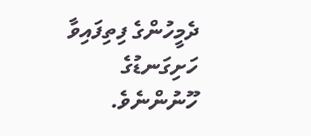ދެމީހުންގެ ފިތިފައިވާ ހަށިގަނޑުގެ ހޫނުންނެވެ.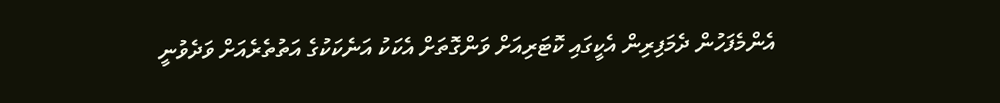އެންމެފަހުން ދެމަފިރިން އެކީގައި ކޮޓަރިއަށް ވަންގޮތަށް އެކަކު އަނެކަކުގެ އަތުތެރެއަށް ވަދެވުނީ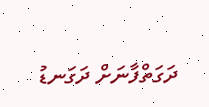ދަގަތްފާނަށް ދަގަނޑު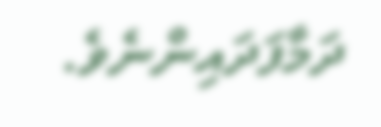ދަމާފަދައިންނެވެ.